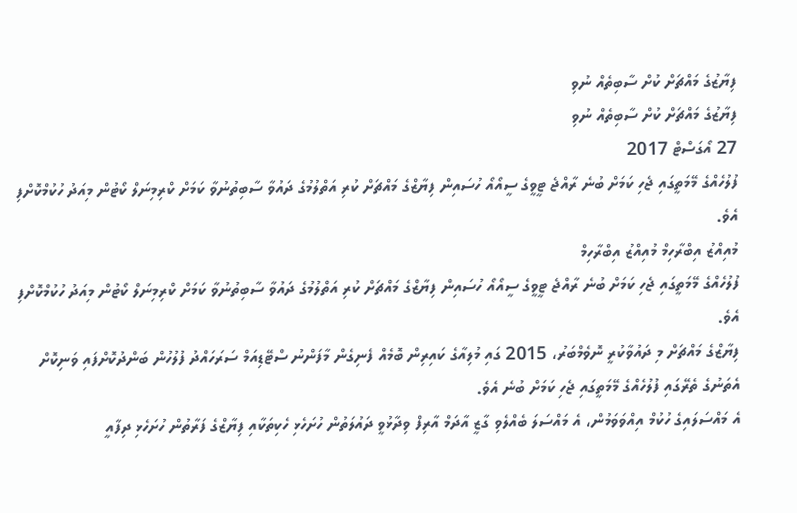ފިޔާޒުގެ މައްޗަށް ކުށް ސާބިތެއް ނުވި
ފިޔާޒުގެ މައްޗަށް ކުށް ސާބިތެއް ނުވި
27 އޯގަސްޓް 2017
ފުލުހެއްގެ މޭމަތީގައި ޖެހި ކަމަށް ބުނެ ރާއްޖެ ޓީވީގެ ސީއޯއޯ ހުސައިން ފިޔާޒްގެ މައްޗަށް ކުރި އަތްލުމުގެ ދައުވާ ސާބިތުނުވާ ކަމަށް ކްރިމިނަލް ކޯޓުން މިއަދު ހުކުމްކޮށްފި އެވެ.
މުއިއްޒު އިބްރާހިމް މުއިއްޒު އިބްރާހިމް
ފުލުހެއްގެ މޭމަތީގައި ޖެހި ކަމަށް ބުނެ ރާއްޖެ ޓީވީގެ ސީއޯއޯ ހުސައިން ފިޔާޒްގެ މައްޗަށް ކުރި އަތްލުމުގެ ދައުވާ ސާބިތުނުވާ ކަމަށް ކްރިމިނަލް ކޯޓުން މިއަދު ހުކުމްކޮށްފި އެވެ.
ފިޔާޒްގެ މައްޗަށް މި ދައުވާކުރީ ނޮވެމްބަރު، 2015 ގައި މުލިއާގެ ކައިރިން ބޮމެއް ފެނިގެން މާފަންނު ސްޓޭޑިއަމް ސަރަހައްދު ފުލުހުން ބަންދުކޮށްފައި ވަނިކޮށް އެތަނުގެ ތެރޭގައި ފުލުހެއްގެ މޭމަތީގައި ޖެހި ކަމަށް ބުނެ އެވެ.
އެ މައްސަލައިގެ ހުކުމް އިއްވަވަމުން، އެ މައްސަލަ ބެއްލެވި ގާޒީ އާދަމް އާރިފް ވިދާޅުވީ ދައުލަތުން ހުށަހެޅި ހެކިތަކާއި ފިޔާޒްގެ ފަރާތުން ހުށަހެޅި ދިފާއީ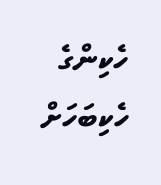ހެކިންގެ ހެކިބަހަށް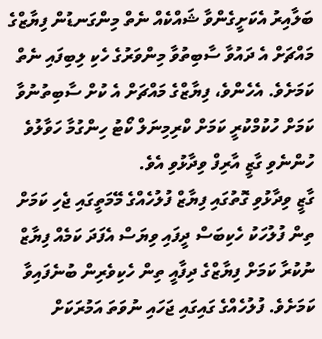ބަލާއިރު އެކަށީގެންވާ ޝައްކެއް ނެތް މިންގަނޑުން ފިޔާޒްގެ މައްޗަށް އެ ދައުވާ ސާބިތުވާ މިންވަރުގެ ހެކި ލިބިފައި ނެތް ކަމަށެވެ. އެހެންވެ، ފިޔާޒްގެ މައްޗަށް އެ ކުށް ސާބިތުނުވާ ކަމަށް ހުކުމްކުރީ ކަމަށް ކްރިމިނަލް ކޯޓު ހިންގުމާ ހަވާލުވެ ހުންނެވި ގާޒީ އާރިފް ވިދާޅުވި އެވެ.
ގާޒީ ވިދާޅުވި ގޮތުގައި ފިޔާޒް ފުލުހެއްގެ މޭމަތީގައި ޖެހި ކަމަށް ތިން ފުލުހަކު ހެކިބަސް ދީފައި ވިޔަސް އެފަދަ ކަމެއް ފިޔާޒް ނުކުރާ ކަމަށް ފިޔާޒްގެ ދިފާއީ ތިން ހެކިވެރިން ބުނެފައިވާ ކަމަށެވެ. ފުލުހެއްގެ ގައިގައި ޖަހައި ނުވަތަ އަމުރަކަށް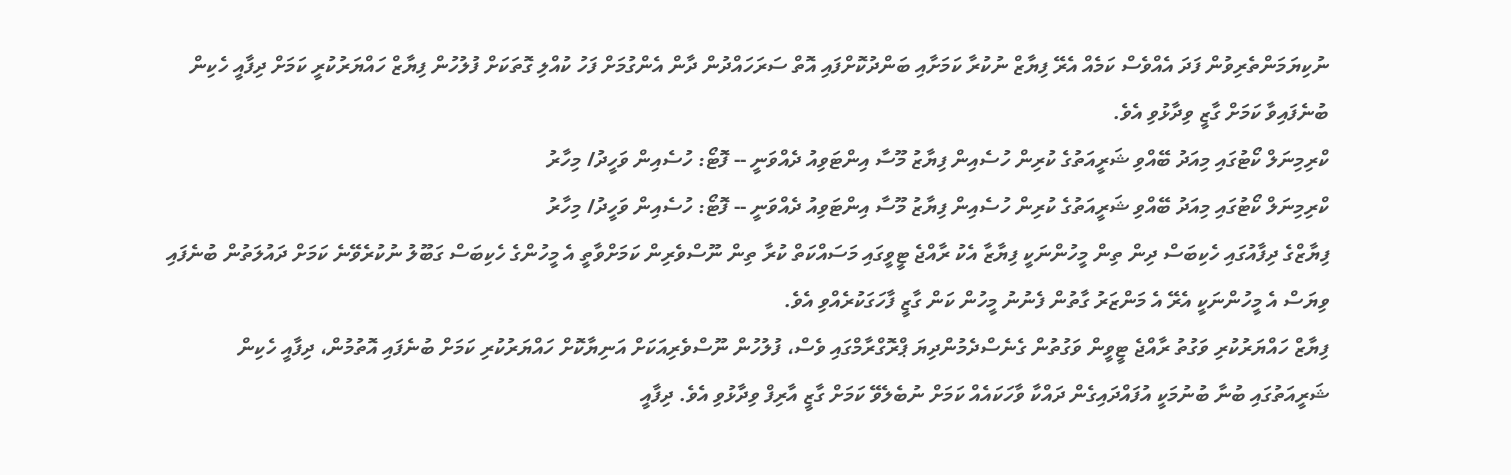ނުކިޔަމަންތެރިވުން ފަދަ އެއްވެސް ކަމެއް އެރޭ ފިޔާޒް ނުކުރާ ކަމަށާއި ބަންދުކޮށްފައި އޮތް ސަރަހައްދުން ދާން އެންގުމަށް ފަހު ކުއްލި ގޮތަކަށް ފުލުހުން ފިޔާޒް ހައްޔަރުކުރީ ކަމަށް ދިފާއީ ހެކިން ބުނެފައިވާ ކަމަށް ގާޒީ ވިދާޅުވި އެވެ.
ކްރިމިނަލް ކޯޓުގައި މިއަދު ބޭއްވި ޝަރީއަތުގެ ކުރިން ހުސެއިން ފިޔާޒު މޫސާ އިންޓަވިއު ދެއްވަނީ -- ފޮޓޯ: ހުސެއިން ވަހީދު/ މިހާރު
ކްރިމިނަލް ކޯޓުގައި މިއަދު ބޭއްވި ޝަރީއަތުގެ ކުރިން ހުސެއިން ފިޔާޒު މޫސާ އިންޓަވިއު ދެއްވަނީ -- ފޮޓޯ: ހުސެއިން ވަހީދު/ މިހާރު
ފިޔާޒްގެ ދިފާއުގައި ހެކިބަސް ދިން ތިން މީހުންނަކީ ފިޔާޒާ އެކު ރާއްޖެ ޓީވީގައި މަސައްކަތް ކުރާ ތިން ނޫސްވެރިން ކަމަށްވާތީ އެ މީހުންގެ ހެކިބަސް ގަބޫލު ނުކުރެވޭނެ ކަމަށް ދައުލަތުން ބުނެފައި ވިޔަސް އެ މީހުންނަކީ އެރޭ އެ މަންޒަރު ގާތުން ފެނުނު މީހުން ކަން ގާޒީ ފާހަގަކުރެއްވި އެވެ.
ފިޔާޒް ހައްޔަރުކުރި ވަގުތު ރާއްޖެ ޓީވީން ވަގުތުން ގެނެސްދެމުންދިޔަ ޕްރޮގްރާމްގައި ވެސް، ފުލުހުން ނޫސްވެރިއަކަށް އަނިޔާކޮށް ހައްޔަރުކުރި ކަމަށް ބުނެފައި އޮތުމުން، ދިފާއީ ހެކިން ޝަރީއަތުގައި ބުނާ ބުނުމަކީ އުފައްދައިގެން ދައްކާ ވާހަކައެއް ކަމަށް ނުބެލެވޭ ކަމަށް ގާޒީ އާރިފް ވިދާޅުވި އެވެ. ދިފާއީ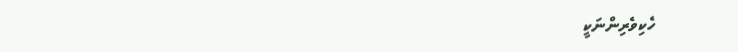ހެކިވެރިންނަކީ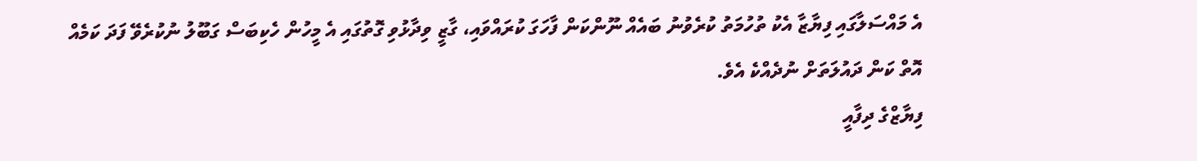އެ މައްސަލާގައި ފިޔާޒާ އެކު ތުހުމަތު ކުރެވުނު ބައެއް ނޫންކަން ފާހަގަ ކުރައްވައި، ގާޒީ ވިދާޅުވި ގޮތުގައި އެ މީހުން ހެކިބަސް ގަބޫލު ނުކުރެވޭ ފަދަ ކަމެއް އޮތް ކަން ދައުލަތަށް ނުދެއްކެ އެވެ.
ފިޔާޒްގެ ދިފާއީ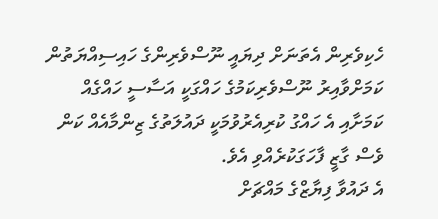ހެކިވެރިން އެތަނަށް ދިޔައީ ނޫސްވެރިންގެ ހައިސިއްޔަތުން ކަމަށްވާއިރު ނޫސްވެރިކަމުގެ ހައްގަކީ އަސާސީ ހައްގެއް ކަމަށާއި އެ ހައްގު ކުރިއެރުވުމަކީ ދައުލަތުގެ ޒިންމާއެއް ކަން ވެސް ގާޒީ ފާހަގަކުރެއްވި އެވެ.
އެ ދައުވާ ފިޔާޒްގެ މައްޗަށް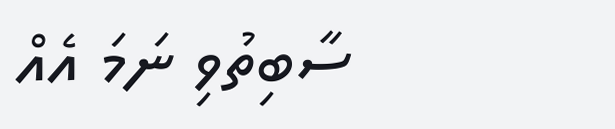ސާބިތުވި ނަމަ އެއް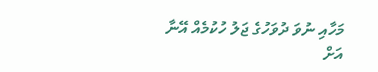މަހާއި ނުވަ ދުވަހުގެ ޖަލު ހުކުމެއް އޭނާ އަށް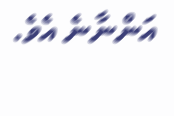އަންނާނެ އެވެ.